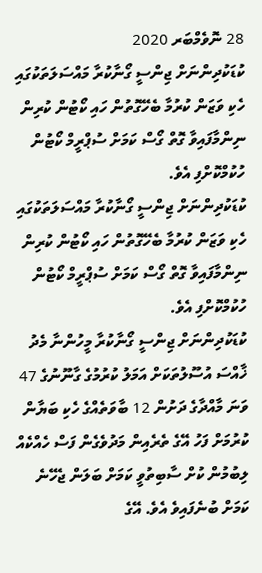28 ނޮވެމްބަރ 2020
ކުޑަކުދިންނަށް ޖިންސީ ގޯނާކުރާ މައްސަލަތަކުގައި ހެކި ވަޒަން ކުރުމާ ބެހޭގޮތުން ހައި ކޯޓުން ކުރިން ނިންމާފައިވާ ގޮތް ގޯސް ކަމަށް ސުޕްރީމް ކޯޓުން ހުކުމްކޮށްފި އެވެ.
ކުޑަކުދިންނަށް ޖިންސީ ގޯނާކުރާ މައްސަލަތަކުގައި ހެކި ވަޒަން ކުރުމާ ބެހޭގޮތުން ހައި ކޯޓުން ކުރިން ނިންމާފައިވާ ގޮތް ގޯސް ކަމަށް ސުޕްރީމް ކޯޓުން ހުކުމްކޮށްފި އެވެ.
ކުޑަކުދިންނަށް ޖިންސީ ގޯނާކުރާ މީހުންނާ މެދު ޚާއްސަ އުސޫލުތަކަށް އަމަލު ކުރުމުގެ ގާނޫނުގެ 47 ވަނަ މާއްދާގެ ދަށުން 12 ބާވަތެއްގެ ހެކި ބަޔާން ކުރުމަށް ފަހު އޭގެ ތެރެއިން މަދުވެގެން ފަސް ހެއްކެއް ލިބުމުން ކުށް ސާބިތުވީ ކަމަށް ބަލަން ޖެހޭނެ ކަމަށް ބުނެފައިވެ އެވެ. އޭގެ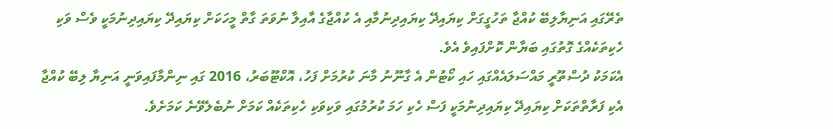ތެރޭގައި އަނިޔާލިބޭ ކުއްޖާ ތަހުގީގަށް ކިޔައިދޭ ކިޔައިދިނުމާއި އެ ކުއްޖާގެ އާއިލާ ނުވަތަ ގާތް މީހަކަށް ކިޔައިދޭ ކިޔައިދިނުމަކީ ވެސް ވަކި ހެކިތަކެއްގެ ގޮތުގައި ބަޔާން ކޮށްފައިވެ އެވެ.
އެކަމަކު ދުސްތޫރީ މައްސަލައެއްގައި ހައި ކޯޓުން އެ ގާނޫނު މާނަ ކުރުމަށް ފަހު، އޮކްޓޫބަރު، 2016 ގައި ނިންމާފައިވަނީ އަނިޔާ ލިބޭ ކުއްޖާ އެކި ފަރާތްތަކަށް ކިޔައިދޭ ކިޔައިދިނުމަކީ ފަސް ހެކި ހަމަ ކުރުމުގައި ވަކިވަކި ހެކިތަކެއް ކަމަށް ނުބެލެވޭނެ ކަމަށެވެ.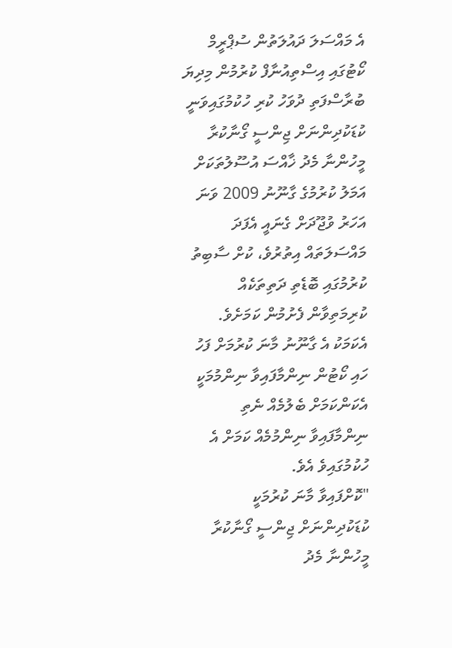އެ މައްސަލަ ދައުލަތުން ސުޕްރީމް ކޯޓުގައި އިސްތިއުނާފް ކުރުމުން މިދިޔަ ބުރާސްފަތި ދުވަހު ކުރި ހުކުމުގައިވަނީ ކުޑަކުދިންނަށް ޖިންސީ ގޯނާކުރާ މީހުންނާ މެދު ޚާއްސަ އުސޫލުތަކަށް އަމަލު ކުރުމުގެ ގާނޫނު 2009 ވަނަ އަހަރު ވުޖޫދަށް ގެނައީ އެފަދަ މައްސަލަތައް އިތުރުވެ، ކުށް ސާބިތު ކުރުމުގައި ބޮޑެތި ދަތިތަކެއް ކުރިމަތިވާން ފެށުމުން ކަމަށެވެ. އެކަމަކު އެ ގާނޫނު މާނަ ކުރުމަށް ފަހު ހައި ކޯޓުން ނިންމާފައިވާ ނިންމުމަކީ އެކަންކަމަށް ބެލުމެއް ނެތި ނިންމާފައިވާ ނިންމުމެއް ކަމަށް އެ ހުކުމުގައިވެ އެވެ.
"ކޮށްފައިވާ މާނަ ކުރުމަކީ ކުޑަކުދިންނަށް ޖިންސީ ގޯނާކުރާ މީހުންނާ މެދު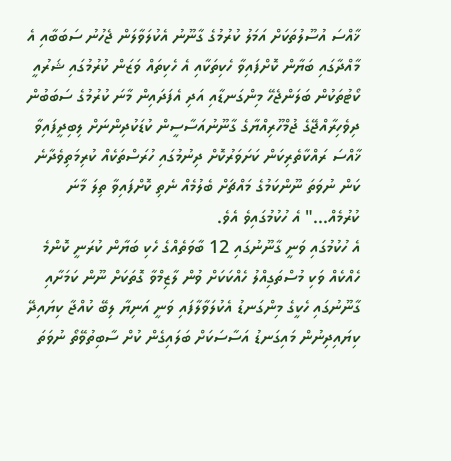ޚާއްސަ އުސޫލުތަކަށް އަމަލު ކުރުމުގެ ގާނޫނު އެކުލަވާލަން ޖެހުނު ސަބަބާއި އެ މާއްދާގައި ބަޔާން ކޮށްފައިވާ ހެކިތަކާއި އެ ހެކިތައް ވަޒަން ކުރުމުގައި ޝަރުއީ ކޯޓުތަކުން ބަލަންޖެހޭ މިންގަނޑާއި އަދި އެފަދައިން މާނަ ކުރުމުގެ ސަބަބުން ދިވެހިރާއްޖޭގެ ޖުމްހޫރިއްޔާގެ ގާނޫނުއަސާސީން ކުޑަކުދިންނަށް ލިބިދީފައިވާ ޚާއްސަ ރައްކާތެރިކަން ކަށަވަރުކޮށް ދިނުމުގައި ހުރަސްތަކެއް ކުރިމަތިވެދާނެ ކަން ނުވަތަ ނޫންކަމުގެ މައްޗަށް ބެލުމެއް ނެތި ކޮށްފައިވާ ތިލަ މާނަ ކުރުމެއް..." އެ ހުކުމުގައިވެ އެވެ.
އެ ހުކުމުގައި ވަނީ ގާނޫނުގައި 12 ބާވަތެއްގެ ހެކި ބަޔާން ކުރަނީ ކޮންމެ ހެއްކެއް ވަކި މުސްތަގިއްލު ހެއްކަކަށް ވުން ލާޒިމްވާ ގޮތަކަށް ނޫން ކަމަށާއި ގާނޫނުގައި ހެކީގެ މިންގަނޑު އެކުލަވާލާފައި ވަނީ އަނިޔާ ލިބޭ ކުއްޖާ ކިޔައިދޭ ކިޔައިދިނުން މައިގަނޑު އަސާސަކަށް ބަލައިގެން ކުށް ސާބިތުވޭތޯ ނުވަތަ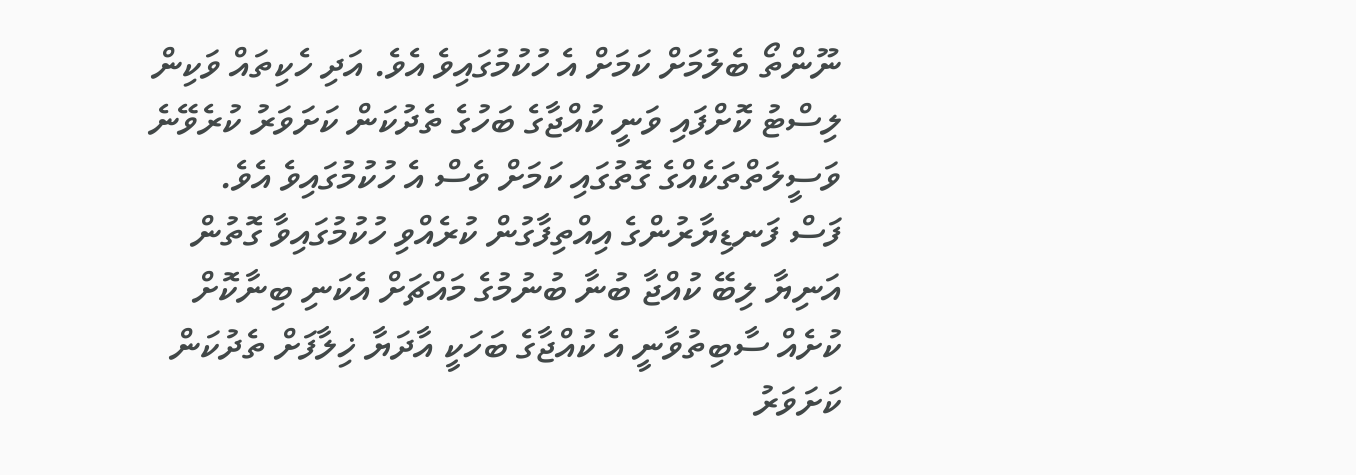ނޫންތޯ ބެލުމަށް ކަމަށް އެ ހުކުމުގައިވެ އެވެ. އަދި ހެކިތައް ވަކިން ލިސްޓު ކޮށްފައި ވަނީ ކުއްޖާގެ ބަހުގެ ތެދުކަން ކަށަވަރު ކުރެވޭނެ ވަސީލަތްތަކެއްގެ ގޮތުގައި ކަމަށް ވެސް އެ ހުކުމުގައިވެ އެވެ.
ފަސް ފަނޑިޔާރުންގެ އިއްތިފާގުން ކުރެއްވި ހުކުމުގައިވާ ގޮތުން އަނިޔާ ލިބޭ ކުއްޖާ ބުނާ ބުނުމުގެ މައްޗަށް އެކަނި ބިނާކޮށް ކުށެއް ސާބިތުވާނީ އެ ކުއްޖާގެ ބަހަކީ އާދަޔާ ޚިލާފަށް ތެދުކަން ކަށަވަރު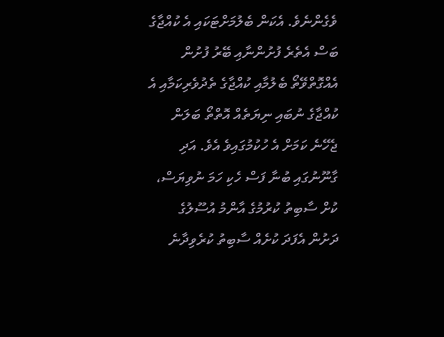ވެގެންނެވެ. އެކަން ބެލުމަށްޓަކައި އެ ކުއްޖާގެ ބަސް އެތެރެ ފުށުންނާއި ބޭރު ފުށުން އެއްގޮތްވޭތޯ ބެލުމާއި ކުއްޖާގެ ތެދުވެރިކަމާއި އެ ކުއްޖާގެ ނުބައި ނިޔަތެއް އޮތްތޯ ބަލަން ޖެހޭނެ ކަމަށް އެ ހުކުމުގައިވެ އެވެ. އަދި ގާނޫނުގައި ބުނާ ފަސް ހެކި ހަމަ ނުވިޔަސް، ކުށް ސާބިތު ކުރުމުގެ އާންމު އުސޫލުގެ ދަށުން އެފަދަ ކުށެއް ސާބިތު ކުރެވިދާނެ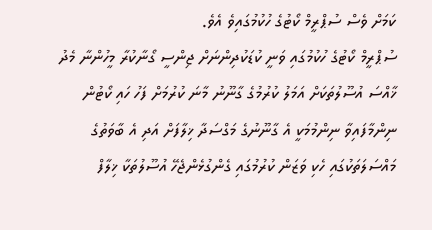ކަމަށް ވެސް ސުޕްރީމް ކޯޓުގެ ހުކުމުގައިވެ އެވެ.
ސުޕްރީމް ކޯޓުގެ ހުކުމުގައި ވަނީ ކުޑަކުދިންނަށް ޖިންސީ ގޯނާކުރާ މީހުންނާ މެދު ޚާއްސަ އުސޫލުތަކަށް އަމަލު ކުރުމުގެ ގާނޫނު މާނަ ކުރުމަށް ފަހު ހައި ކޯޓުން ނިންމާފައިވާ ނިންމުމަކީ އެ ގާނޫނުގެ މަގްސަދާ ޚިލާފަށް އަދި އެ ބާވަތުގެ މައްސަލަތަކުގައި ހެކި ވަޒަން ކުރުމުގައި ގެންގުޅެންޖެހޭ އުސޫލުތަކާ ޚިލާފް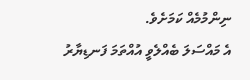ނިންމުމެއް ކަމަށެވެ.
އެ މައްސަލަ ބެއްލެވީ އުއްތަމަ ފަނޑިޔާރު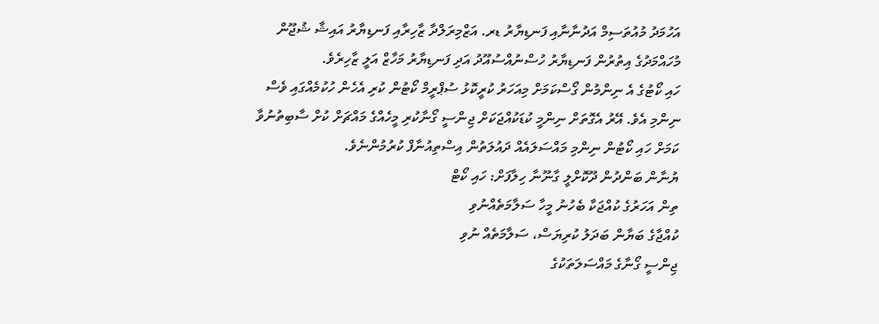އަހުމަދު މުއުތަސިމް އަދުނާނާއި ފަނޑިޔާރު ޑރ. އަޒްމިރަލްދާ ޒާހިރާއި ފަނޑިޔާރު އައިޝާ ޝުޖޫން މުހައްމަދުގެ އިތުރުން ފަނޑިޔާރު ހުސްނުއްސުއޫދު އަދި ފަނޑިޔާރު މަހާޒް އަލީ ޒާހިރެވެ.
ހައި ކޯޓުގެ އެ ނިންމުން ގޯސްކަމަށް މިއަހަރު ކުރީކޮޅު ސުޕްރީމް ކޯޓުން ކުރި އެހެން ހުކުމެއްގައި ވެސް ނިންމި އެވެ. އޭރު އެގޮތަށް ނިންމީ ކުޑަކުއްޖަކަށް ޖިންސީ ގޯނާކުރި މީހެއްގެ މައްޗަށް ކުށް ސާބިތުނުވާ ކަމަށް ހައި ކޯޓުން ނިންމި މައްސަލައެއް ދައުލަތުން އިސްތިއުނާފް ކުރުމުންނެވެ.
ޔުނާން ބަންދުން ދޫކޮށްލީ ގާނޫނާ ހިލާފަށް: ހައި ކޯޓް
ތިން އަހަރުގެ ކުއްޖަކާ ބެހުނު މީހާ ސަލާމަތެއްނުވި
ކުއްޖާގެ ބަޔާން ބަދަލު ކުރިޔަސް، ސަލާމަތެއް ނުވި
ޖިންސީ ގޯނާގެ މައްސަލަތަކުގެ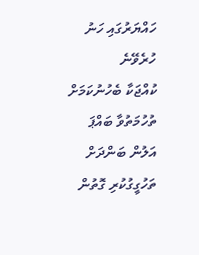ހައްޔަރުގައި ހަނު ހުރެވޭނެ
ކުއްޖަކާ ބެހުނުކަމަށް ތުހުމަތުވާ ބައްޕަ އަލުން ބަންދަށް
ތަހުގީގުކުރި ގޮތުން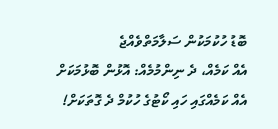ބޮޑު ހުކުމަކުން ސަލާމަތްވެއްޖެ
އެއް ކަމެއް، ދެ ނިންމުމެއް: އޮޅުން ބޮޅުމަކަށް
އެއް ކަމެއްގައި ހައި ކޯޓުގެ ހުކުމް ދެ ގޮތަކަށް!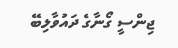ޖިންސީ ގޯނާގެ ދައުވާލިބޭ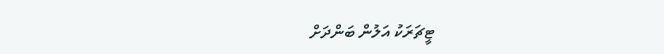ޓީޗަރަކު އަލުން ބަންދަށް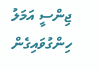ޖިންސީ އަމަލު ހިންގުވައިގެން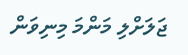ޖަލަށްލި މަންމަ މިނިވަން